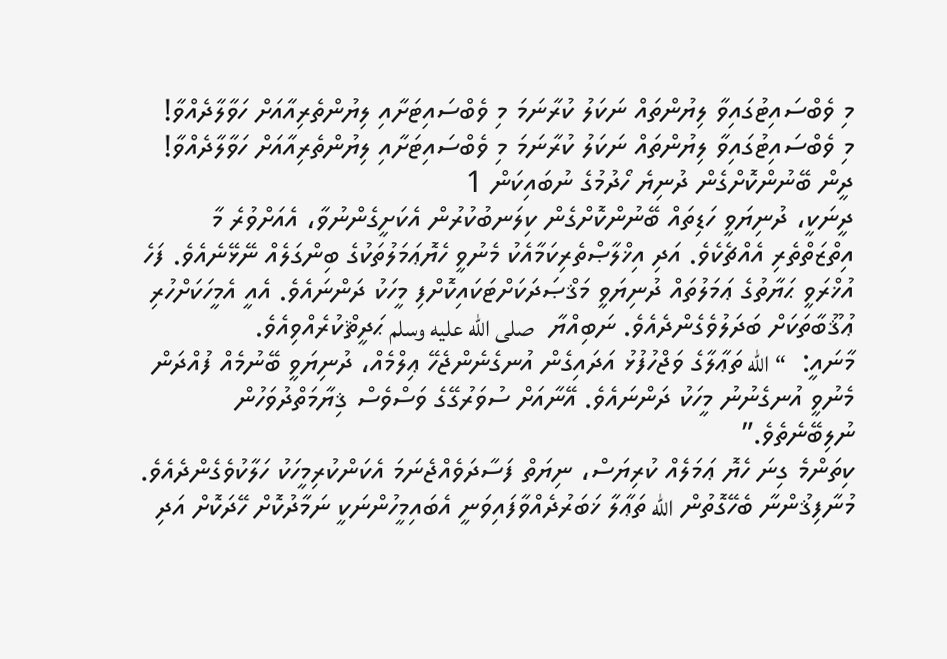މި ވެބްސައިޓުގައިވާ ލިޔުންތައް ނަކަލު ކުރާނަމަ މި ވެބްސައިޓަށާއި ލިޔުންތެރިއާއަށް ހަވާލާދެއްވާ!
މި ވެބްސައިޓުގައިވާ ލިޔުންތައް ނަކަލު ކުރާނަމަ މި ވެބްސައިޓަށާއި ލިޔުންތެރިއާއަށް ހަވާލާދެއްވާ!
ދީން ބޭނުންކޮށްގެން ދުނިޔެ ހޯދުމުގެ ނުބައިކަން 1
ދީނަކީ، ދުނިޔަވީ ހަޑިތައް ބޭނުންކޮށްގެން ކިލަނބުކުރުން އެކަށީގެންނުވާ، އެއަށްވުރެ މާ އިތްޒަތްތެރި އެއްޗެކެވެ. އަދި އިޚްލާޞްތެރިކަމާއެކު މެނުވީ ހެޔޮޢަމަލުތަކުގެ ބިންގަލެއް ނޭޅޭނެއެވެ. ފަހެ އުޚްރަވީ ޙަޔާތުގެ ޢަމަލުތައް ދުނިޔަވީ މަޤްޞަދަކަށްޓަކައިކޮށްފި މީހަކު ދަންނައެވެ. އެއީ އެމީހަކަށްހުރި ޢުޤޫބާތަކަށް ބަދަލުވެގެންދެއެވެ. ނަބިއްޔާ  صلى الله عليه وسلم ޙަދީޘްކުރެއްވިއެވެ.
މާނައީ:  “الله ތަޢާލާގެ ވަޖްހުފުޅު އަދައިގެން އުނގެނެންޖެހޭ ޢިލްމެއް، ދުނިޔަވީ ބޭނުމެއް ފުއްދަން މެނުވީ އުނގެނުނު މީހަކު ދަންނައެވެ. އޭނާއަށް ސުވަރުގޭގެ ވަސްވެސް ޤިޔާމަތްދުވަހުން ނުލިބޭނެތެވެ.”
ކިތަންމެ ގިނަ ހެޔޮ ޢަމަލެއް ކުރިޔަސް، ނިޔަތް ފަސާދަވެއްޖެނަމަ އެކަންކުރިމީހަކު ހަލާކުވެގެންދެއެވެ. މުނާފިޤުންނާ ބެހޭގޮތުން الله ތަޢާލާ ޚަބަރުދެއްވާފައިވަނީ އެބައިމީހުންނަކީ ނަމާދުކޮށް ހޭދަކޮށް އަދި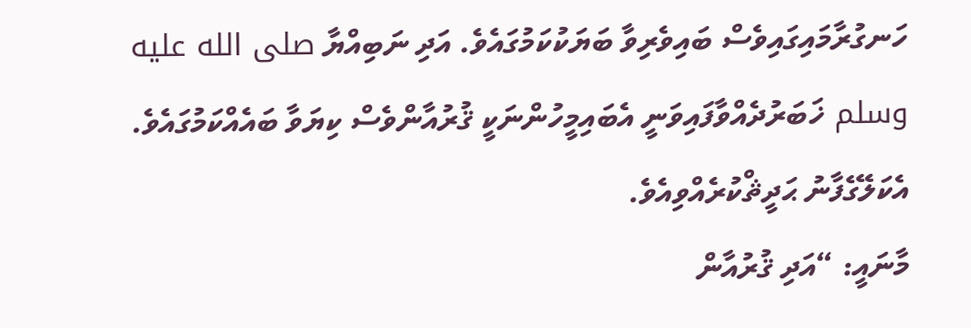ހަނގުރާމައިގައިވެސް ބައިވެރިވާ ބަޔަކުކަމުގައެވެ. އަދި ނަބިއްޔާ صلى الله عليه وسلم ޚަބަރުދެއްވާފައިވަނީ އެބައިމީހުންނަކީ ޤުރުއާންވެސް ކިޔަވާ ބައެއްކަމުގައެވެ. އެކަލޭގެފާނު ޙަދީޘްކުރެއްވިއެވެ.
މާނައީ: “އަދި ޤުރުއާން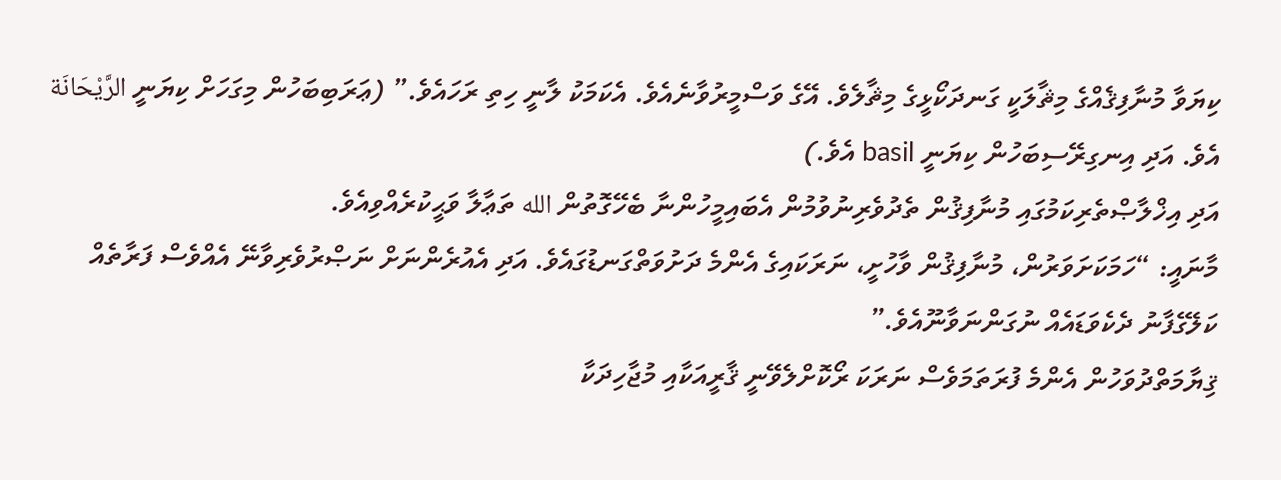ކިޔަވާ މުނާފިޤެއްގެ މިޘާލަކީ ގަނދަކޯޅީގެ މިޘާލެވެ. އޭގެ ވަސްމީރުވާނެއެވެ. އެކަމަކު ލާނީ ހިތި ރަހައެވެ.” (ޢަރަބިބަހުން މިގަހަށް ކިޔަނީ الرَّيْحَانَة އެވެ. އަދި އިނގިރޭސިބަހުން ކިޔަނީ basil އެވެ.)
އަދި އިޚްލާޞްތެރިކަމުގައި މުނާފިޤުން ތެދުވެރިނުވުމުން އެބައިމީހުންނާ ބެހޭގޮތުން الله ތަޢާލާ ވަޙީކުރެއްވިއެވެ.
މާނައީ: “ހަމަކަށަވަރުން، މުނާފިޤުން ވާހުށީ، ނަރަކައިގެ އެންމެ ދަށުވަތްގަނޑުގައެވެ. އަދި އެއުރެންނަށް ނަޞްރުވެރިވާނޭ އެއްވެސް ފަރާތެއް ކަލޭގެފާނު ދެކެވަޑައެއް ނުގަންނަވާނޫއެވެ.”
ޤިޔާމަތްދުވަހުން އެންމެ ފުރަތަމަވެސް ނަރަކަ ރޯކޮށްލެވޭނީ ޤާރީއަކާއި މުޖާހިދަކާ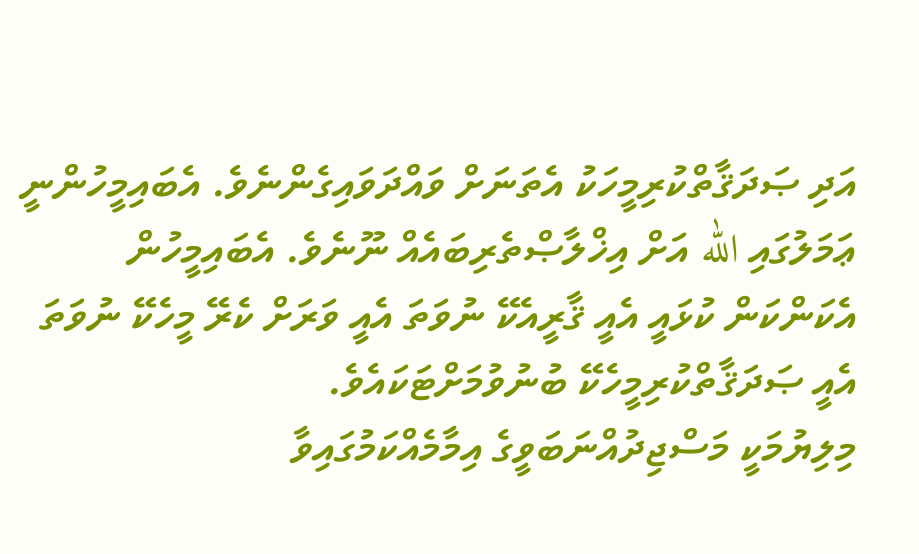އަދި ޞަދަޤާތްކުރިމީހަކު އެތަނަށް ވައްދަވައިގެންނެވެ. އެބައިމީހުންނީ ޢަމަލުގައި الله އަށް އިޚްލާޞްތެރިބައެއް ނޫނެވެ. އެބައިމީހުން އެކަންކަން ކުޅައީ އެއީ ޤާރީއެކޭ ނުވަތަ އެއީ ވަރަށް ކެރޭ މީހެކޭ ނުވަތަ އެއީ ޞަދަޤާތްކުރިމީހެކޭ ބުނުވުމަށްޓަކައެވެ.
މިލިޔުމަކީ މަސްޖިދުއްނަބަވީގެ އިމާމެއްކަމުގައިވާ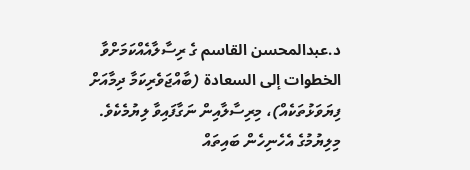د.عبدالمحسن القاسم ގެ ރިސާލާއެއްކަމަށްވާ الخطوات إلى السعادة (ބާއްޖަވެރިކަމާ ދިމާއަށް ފިޔަވަޅުތަކެއް)، މިރިސާލާއިން ނަގާފައިވާ ލިޔުމެކެވެ.
މިލިޔުމުގެ އެހެނިހެން ބައިތައް